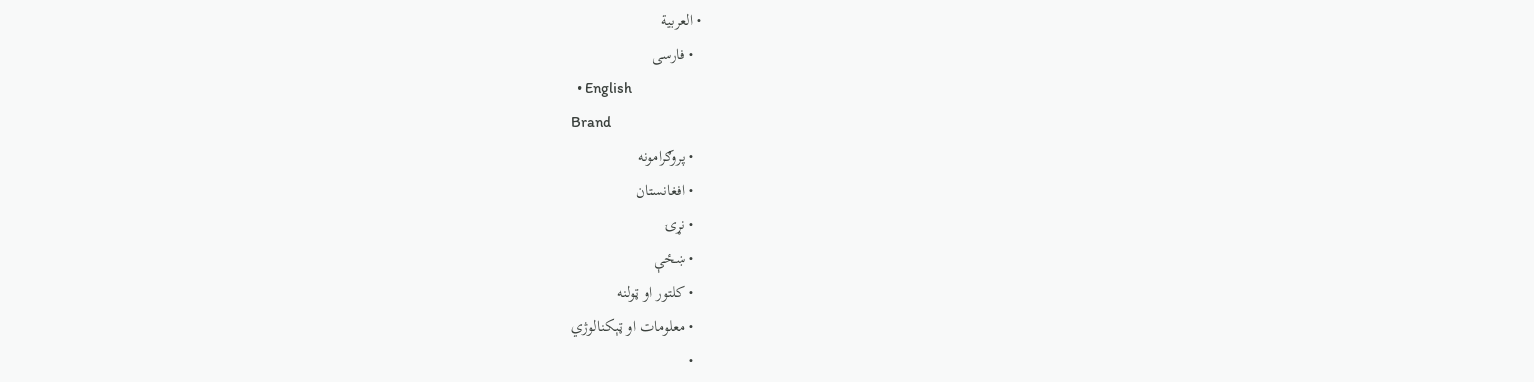• العربية
  • فارسی
  • English
Brand
  • پروګرامونه
  • افغانستان
  • نړۍ
  • ښځې
  • کلتور او ټولنه
  • معلومات او ټېکنالوژي
  •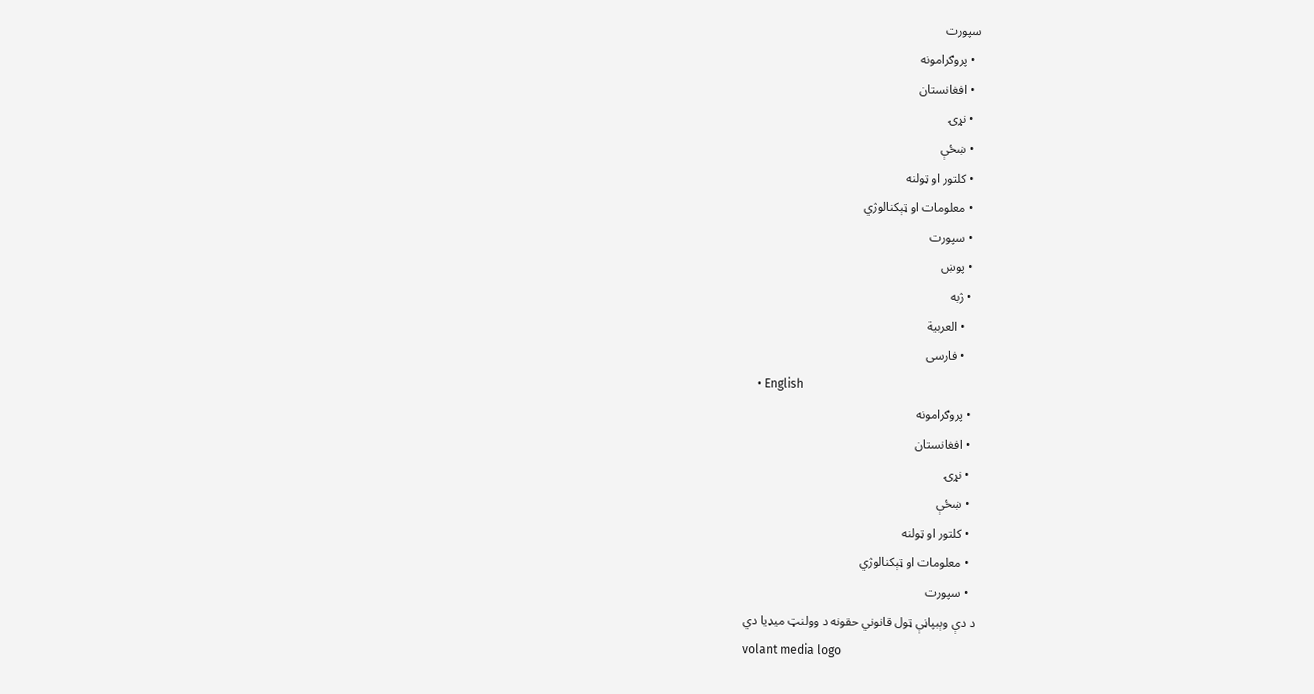سپورت
  • پروګرامونه
  • افغانستان
  • نړۍ
  • ښځې
  • کلتور او ټولنه
  • معلومات او ټېکنالوژي
  • سپورت
  • پوښ
  • ژبه
    • العربية
    • فارسی
    • English
  • پروګرامونه
  • افغانستان
  • نړۍ
  • ښځې
  • کلتور او ټولنه
  • معلومات او ټېکنالوژي
  • سپورت
د دې وېبپاڼې ټول قانوني حقونه د وولنټ میډیا دي
volant media logo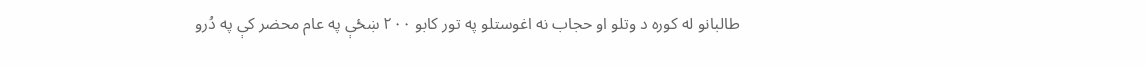طالبانو له کوره د وتلو او حجاب نه اغوستلو په تور کابو ۲۰۰ ښځې په عام محضر کې په دُرو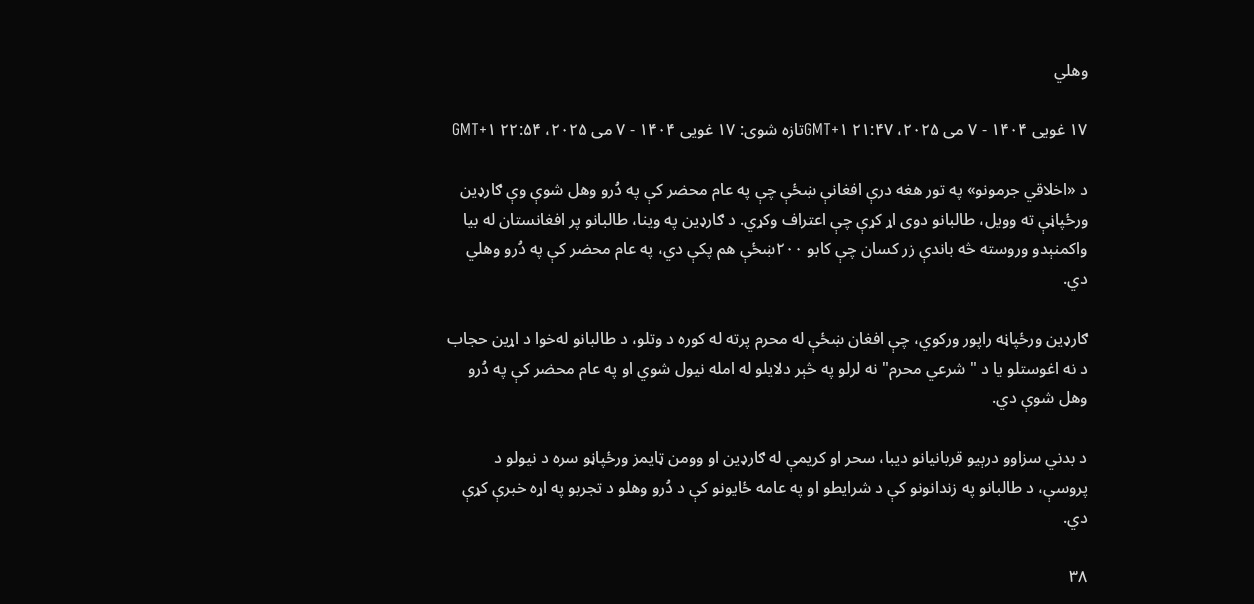وهلي

۱۷ غویی ۱۴۰۴ - ۷ می ۲۰۲۵، ۲۱:۴۷ GMT+۱تازه شوی: ۱۷ غویی ۱۴۰۴ - ۷ می ۲۰۲۵، ۲۲:۵۴ GMT+۱

د «اخلاقي جرمونو» په تور هغه درې افغانې ښځې چې په عام محضر کې په دُرو وهل شوې وې ګارډین ورځپاڼې ته وویل، طالبانو دوی اړ کړې چې اعتراف وکړي. د ګارډین په وینا، طالبانو پر افغانستان له بیا واکمنېدو وروسته څه باندې زر کسان چې کابو ۲۰۰ښځې هم پکې دي، په عام محضر کې په دُرو وهلي دي.

ګارډین ورځپاڼه راپور ورکوي، چې افغان ښځې له محرم پرته له کوره د وتلو، د طالبانو له‌خوا د اړین حجاب د نه اغوستلو یا د "شرعي محرم" نه لرلو په څېر دلایلو له امله نیول شوي او په عام محضر کې په دُرو وهل شوې دي.

د بدني سزاوو درېیو قربانیانو دیبا، سحر او کریمې له ګارډین او وومن ټایمز ورځپاڼو سره د نیولو د پروسې، د طالبانو په زندانونو کې د شرایطو او په عامه ځایونو کې د دُرو وهلو د تجربو په اړه خبرې کړې دي.

۳۸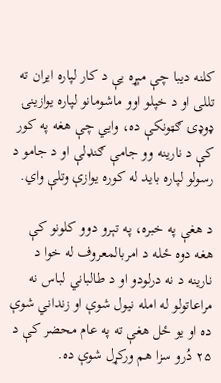کلنه دیبا چې مېړه یې د کار لپاره ایران ته تللی او د خپلو اوو ماشومانو لپاره یوازینۍ ډوډۍ ګټونکې ده، وايي چې هغه په کور کې د نارینه وو جامې ګنډلې او د جامو د رسولو لپاره باید له کوره یوازې وتلې واي.

د هغې په خبره، په تېرو دوو کلونو کې هغه دوه ځله د امربالمعروف له خوا د نارینه د نه درلودو او د طالباني لباس نه مراعاتولو له امله نیول شوې او زنداني شوې ده او یو ځل هغې ته په عام محضر کې د ۲۵ دُرو سزا هم ورکړل شوې ده.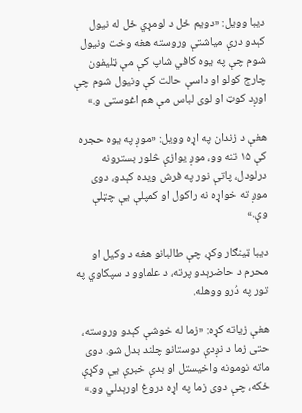دیبا وویل: «دویم ځل د لومړي ځل له نیول کېدو درې میاشتې وروسته هغه وخت ونیول شوم چې په یوه کافي شاپ کې مې ټلیفون چارج کولو او داسې حالت کې ونیول شوم چې اوږد کوټ او لوی لباس مې هم اغوستی و.»

هغې د زندان په اړه وویل: «موږ په یوه حجره کې ۱۵ تنه وو، موږ یوازې څلور بسترونه درلودل، پاتې نور په فرش ویده کېدو، دوی موږ ته خواړه نه راکول او کمپلې یې چټلې وې.»

دیبا ټینګار وکړ، چې طالبانو هغه د وکیل او محرم د حاضرېدو پرته، د علماوو د سپکاوي په تور په دُرو ووهله.

هغې زیاته کړه: «زما له خوشې کېدو وروسته، حتی زما د نږدې دوستانو چلند بدل شو. دوی ماته نومونه واخیستل او بدې خبرې یې وکړې ځکه، چې دوی زما په اړه دروغ اورېدلي وو.»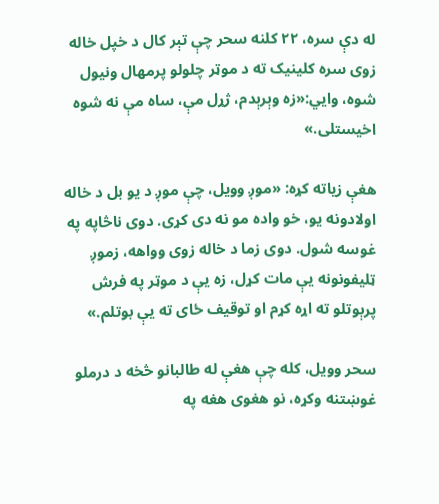له دې سره، ۲۲ کلنه سحر چې تېر کال د خپل خاله زوی سره کلینیک ته د موټر چلولو پرمهال ونیول شوه، وايي:«زه وېرېدم، ژړل مې، ساه مې نه شوه اخیستلی.»

هغې زیاته کړه: «موږ وویل، چې موږ د یو بل د خاله اولادونه یو، خو واده مو نه دی کړی. دوی ناڅاپه په غوسه شول. دوی زما د خاله زوی وواهه، زموږ ټلیفونونه یې مات کړل، زه یې د موټر په فرش پرېوتلو ته اړه کړم او توقیف ځای ته یې بوتلم.»

سحر وويل، کله چې هغې له طالبانو څخه د درملو غوښتنه وکړه، نو هغوی هغه په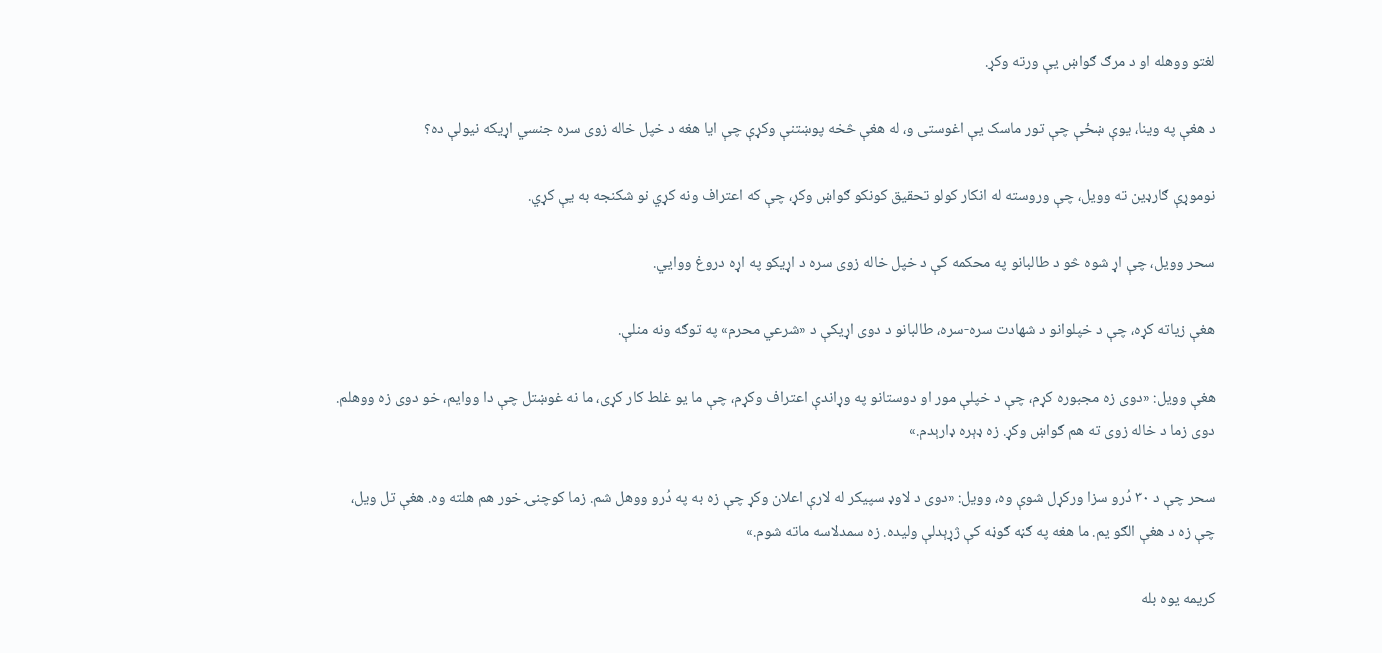لغتو ووهله او د مرګ ګواښ يې ورته وکړ.

د هغې په وینا، یوې ښځې چې تور ماسک یې اغوستی و، له هغې څخه پوښتنې وکړې چې ایا هغه د خپل خاله زوی سره جنسي اړیکه نیولې ده؟

نوموړې ګارډین ته وویل، چې وروسته له انکار کولو تحقیق کونکو ګواښ وکړ، چې که اعتراف ونه کړي نو شکنجه به یې کړي.

سحر وويل، چې اړ شوه څو د طالبانو په محکمه کې د خپل خاله زوی سره د اړیکو په اړه دروغ ووايي.

هغې زياته کړه، چې د خپلوانو د شهادت سره-سره، طالبانو د دوی اړیکې د «شرعي محرم» په توګه ونه منلې.

هغې وویل: «دوی زه مجبوره کړم، چې د خپلې مور او دوستانو په وړاندې اعتراف وکړم، چې ما یو غلط کار کړی، ما نه غوښتل چې دا ووایم، خو دوی زه ووهلم. دوی زما د خاله زوی ته هم ګواښ وکړ. زه ډېره ډارېدم.»

سحر چې د ۳۰ دُرو سزا ورکړل شوې وه، وویل: «دوی د لاوډ سپیکر له لارې اعلان وکړ چې زه به په دُرو ووهل شم. زما کوچنۍ خور هم هلته وه. هغې تل ویل، چې زه د هغې الګو یم. ما هغه په ګڼه ګوڼه کې ژړېدلې ولیده. زه سمدلاسه ماته شوم.»

کریمه یوه بله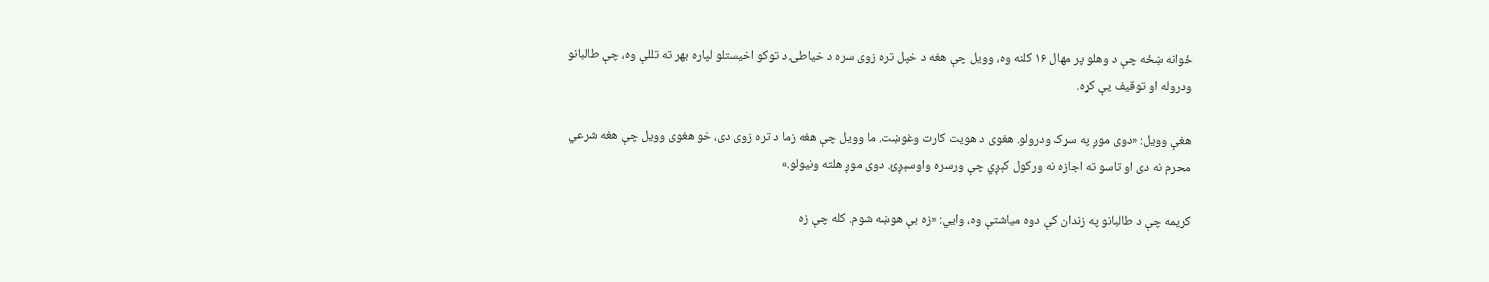ځوانه ښځه چې د وهلو پر مهال ۱۶ کلنه وه، وویل چې هغه د خپل تره زوی سره د خیاطۍ د توکو اخیستلو لپاره بهر ته تللې وه، چې طالبانو ودروله او توقیف یې کړه.

هغې وويل: «دوی موږ په سړک ودرولو. هغوی د هویت کارت وغوښت. ما وویل چې هغه زما د تره زوی دی، خو هغوی وویل چې هغه شرعي محرم نه دی او تاسو ته اجازه نه ورکول کېږي چې ورسره واوسېږئ. دوی موږ هلته ونیولو.»

کریمه چې د طالبانو په زندان کې دوه میاشتې وه، وايي: «زه بې هوښه شوم. کله چې زه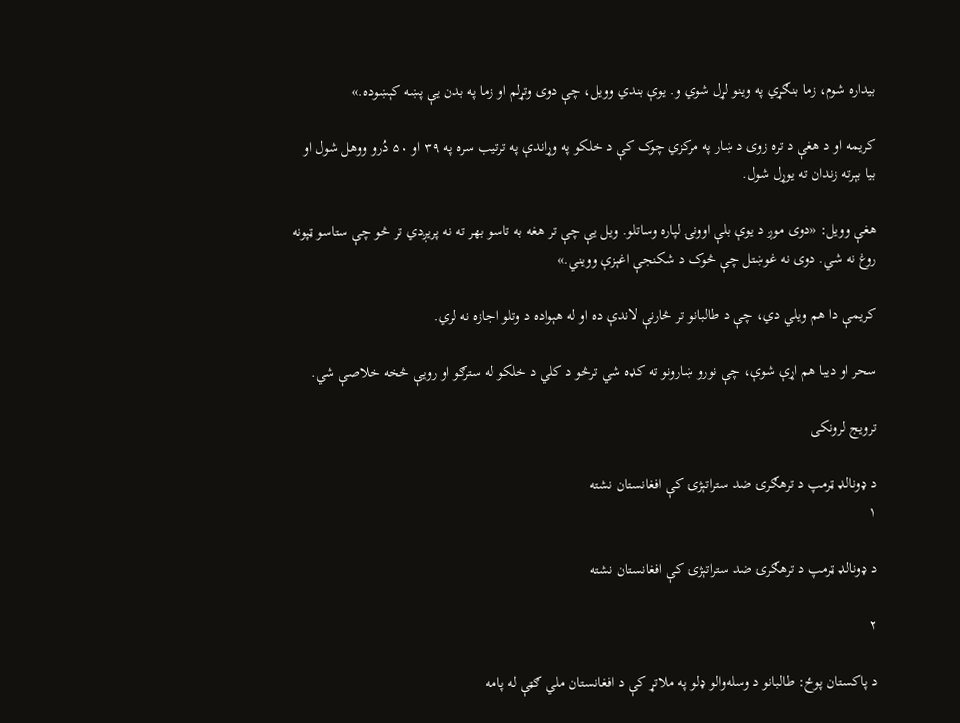بیداره شوم، زما بنګړي په وینو لړل شوي و. یوې بندي وویل، چې دوی وتړلم او زما په بدن یې پښه کېښوده.»

کریمه او د هغې د تره زوی د ښار په مرکزي چوک کې د خلکو په وړاندې په ترتیب سره په ۳۹ او ۵۰ دُرو ووهل شول او بیا بېرته زندان ته یوړل شول.

هغې وويل: «دوی موږ د یوې بلې اوونۍ لپاره وساتلو. ویل يې چې تر هغه به تاسو بهر ته نه پریږدي تر څو چې ستاسو ټپونه روغ نه شي. دوی نه غوښتل چې څوک د شکنجې اغېزې وویني.»

کریمې دا هم ویلي دي، چې د طالبانو تر څارنې لاندې ده او له هېواده د وتلو اجازه نه لري.

سحر او دیبا هم اړې شوې، چې نورو ښارونو ته کډه شي ترڅو د کلي د خلکو له سترګو او رويې څخه خلاصې شي.

ترویج لرونکی

د ډونالډ ټرمپ د ترهګرۍ ضد ستراتېژۍ کې افغانستان نشته
۱

د ډونالډ ټرمپ د ترهګرۍ ضد ستراتېژۍ کې افغانستان نشته

۲

د پاکستان پوځ: طالبانو د وسله‌والو ډلو په ملاتړ کې د افغانستان ملي ګټې له پامه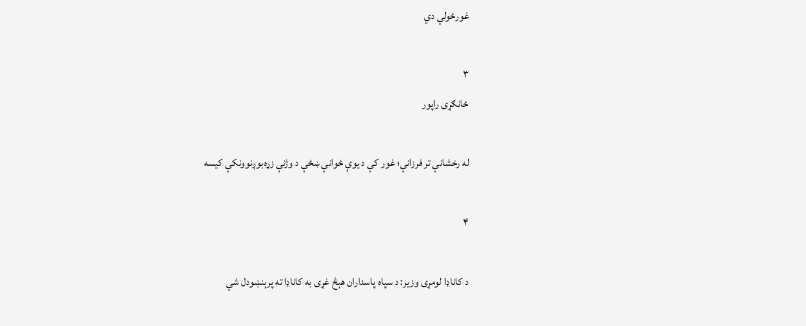غورځولي دي

۳
ځانګړی راپور

له رخشانې تر فرزانې؛ غور کې د یوې ځوانې ښځې د وژنې زړه‌بوږنوونکې کیسه

۴

د کاناډا لومړی وزیر: د سپاه پاسداران هېڅ غړی به کاناډا ته پرېنښودل شي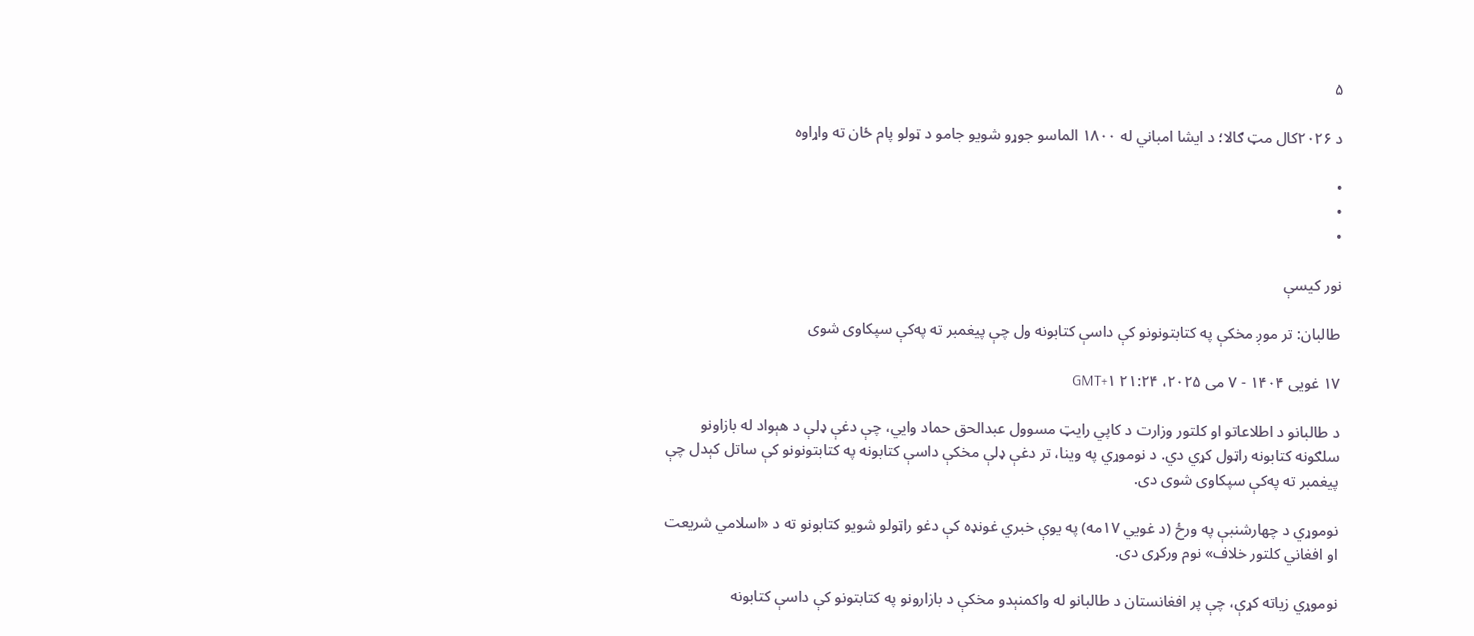۵

د ۲۰۲۶کال مټ ګالا؛ د ایشا امباني له ۱۸۰۰ الماسو جوړو شويو جامو د ټولو پام ځان ته واړاوه

•
•
•

نور کیسې

طالبان: تر موږ مخکې په کتابتونونو کې داسې کتابونه ول چې پیغمبر ته په‌کې سپکاوی شوی

۱۷ غویی ۱۴۰۴ - ۷ می ۲۰۲۵، ۲۱:۲۴ GMT+۱

د طالبانو د اطلاعاتو او کلتور وزارت د کاپي رایټ مسوول عبدالحق حماد وايي، چې دغې ډلې د هېواد له بازاونو سلګونه کتابونه راټول کړي دي. د نوموړي په وینا، تر دغې ډلې مخکې داسې کتابونه په کتابتونونو کې ساتل کېدل چې پیغمبر ته په‌کې سپکاوی شوی دی.

نوموړي د چهارشنبې په ورځ (د غويي ۱۷مه) په یوې خبري غونډه کې دغو راټولو شویو کتابونو ته د «اسلامي شریعت او افغاني کلتور خلاف» نوم ورکړی دی.

نوموړي زیاته کړې، چې پر افغانستان د طالبانو له واکمنېدو مخکې د بازارونو په کتابتونو کې داسې کتابونه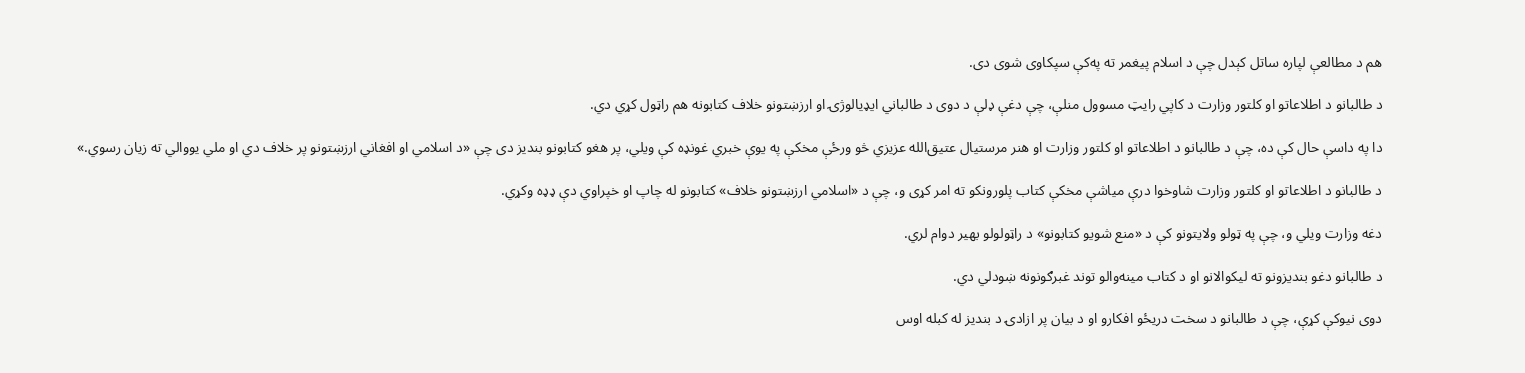هم د مطالعې لپاره ساتل کېدل چې د اسلام پیغمر ته په‌کې سپکاوی شوی دی.

د طالبانو د اطلاعاتو او کلتور وزارت د کاپي رايټ مسوول منلې، چې دغې ډلې د دوی د طالباني ایډیالوژۍ او ارزښتونو خلاف کتابونه هم راټول کړي دي.

دا په داسې حال کې ده، چې د طالبانو د اطلاعاتو او کلتور وزارت او هنر مرستیال عتیق‌الله عزيزي څو ورځې مخکې په یوې خبري غونډه کې ویلي، پر هغو کتابونو بندیز دی چې «د اسلامي او افغاني ارزښتونو پر خلاف دي او ملي یووالي ته زيان رسوي.»

د طالبانو د اطلاعاتو او کلتور وزارت شاوخوا درې میاشې مخکې کتاب پلورونکو ته امر کړی و، چې د «اسلامي ارزښتونو خلاف» کتابونو له چاپ او خپراوي دې ډډه وکړي.

دغه وزارت ویلي و، چې په ټولو ولایتونو کې د «منع شویو کتابونو» د راټولولو بهیر دوام لري.

د طالبانو دغو بندیزونو ته لیکوالانو او د کتاب مینه‌والو توند غبرګونونه ښودلي‌ دي.

دوی نیوکې کړې، چې د طالبانو د سخت دریځو افکارو او د بیان پر ازادۍ د بندیز له کبله اوس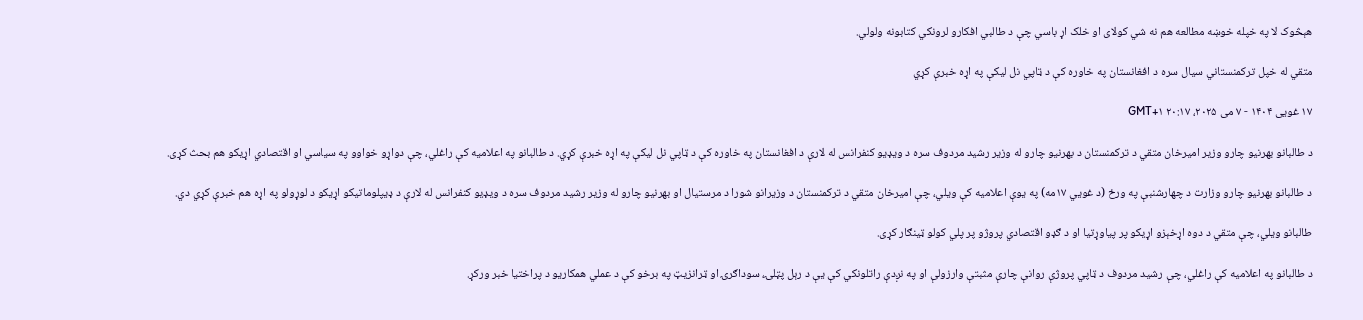هېڅوک لا په خپله خوښه مطالعه هم نه شي کولای او خلک اړ باسي چې د طالبي افکارو لرونکي کتابونه ولولي.

متقي له خپل ترکمنستاني سیال سره د افغانستان په خاوره کې د ټاپي نل لیکې په اړه خبرې کړي

۱۷ غویی ۱۴۰۴ - ۷ می ۲۰۲۵، ۲۰:۱۷ GMT+۱

د طالبانو بهرنیو چارو وزیر امیرخان متقي د ترکمنستان د بهرنیو چارو له وزیر رشید مردوف سره د ویډيو کنفرانس له لارې د افغانستان په خاوره کې د ټاپي نل لیکې په اړه خبرې کړي. د طالبانو په اعلامیه کې راغلي، چې دواړو خواوو په سیاسي او اقتصادي اړیکو هم بحث کړی.

د طالبانو بهرنیو چارو وزارت د چهارشنبې په ورځ (د غويي ۱۷مه) په یوې اعلامیه کې ویلي، چې امیرخان متقي د ترکمنستان د وزیرانو شورا د مرستیال او بهرنیو چارو له وزیر رشید مردوف سره د ویډیو کنفرانس له لارې د ډيپلوماتیکو اړیکو د لوړولو په اړه هم خبرې کړي دي.

طالبانو ویلي، چې متقي د دوه اړخېزو اړیکو پر پياوړتیا او د ګډو اقتصادي پروژو پر پلي کولو ټينګار کړی.

د طالبانو په اعلامیه کې راغلي، چې رشید مردوف د ټاپي پروژې روانې چارې مثبتې وارزولې او په نږدې راتلونکي‌ کې يې د رېل پټلۍ، سوداګرۍ او ټرانزيټ په برخو کې د عملي همکاریو د پراختیا خبر ورکړ.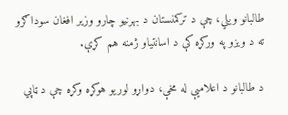طالبانو ویلي، چې د ترکمنستان د بهرنیو چارو وزیر افغان سوداګرو ته د ویزو په ورکړه کې د اسانتیاو ژمنه هم کړې.

د طالبانو د اعلامیې له مخې، دواړو لوريو هوکړه وکړه چې د ټاپي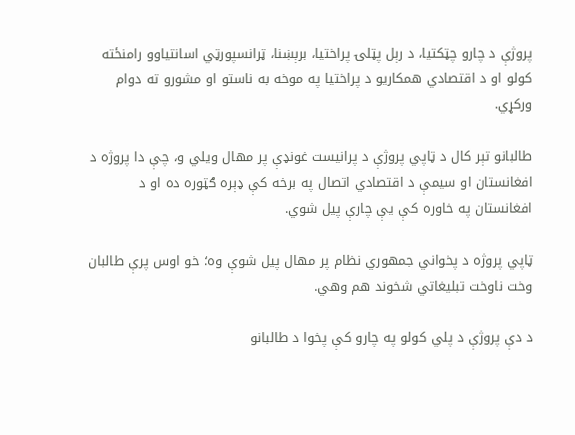پروژې د چارو چټکتیا، د رېل پټلۍ پراختیا، برېښنا، ټرانسپورټي اسانتیاوو رامنځته کولو او د اقتصادي همکاریو د پراختیا په موخه به ناستو او مشورو ته دوام ورکړي.

طالبانو تېر کال د ټاپي پروژې د پرانیست غونډې پر مهال ویلي و، چې دا پروژه د افغانستان او سیمې د اقتصادي اتصال په برخه کې ډېره ګټوره ده او د افغانستان په خاوره کې یې چارې پیل شوي.

ټاپي پروژه د‌ پخواني جمهوري نظام پر مهال پیل شوې وه؛ خو اوس پرې طالبان وخت ناوخت تبلیغاتي شخوند هم وهي.

د دې پروژې د پلي کولو په چارو کې پخوا د طالبانو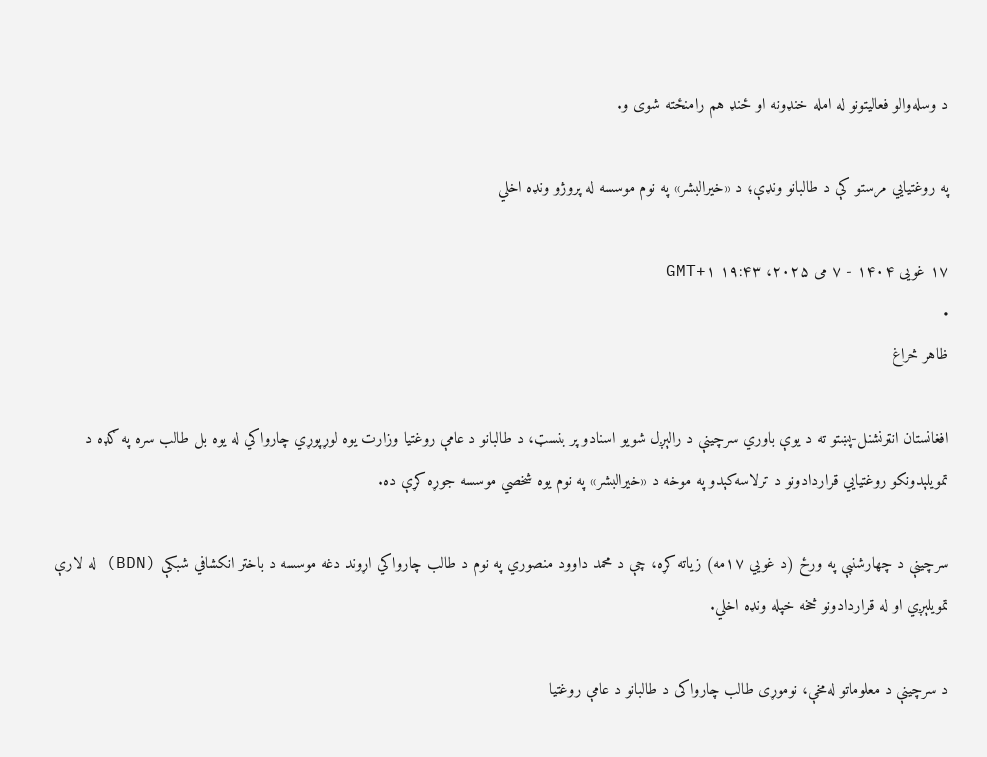د وسله‌والو فعالیتونو له امله خنډونه او ځنډ هم رامنځته شوی و.

په روغتیايي مرستو کې د طالبانو ونډې؛ د «خیرالبشر» په نوم موسسه له پروژو ونډه اخلي

۱۷ غویی ۱۴۰۴ - ۷ می ۲۰۲۵، ۱۹:۴۳ GMT+۱
•
ظاهر څراغ

افغانستان انټرنشنل-پښتو ته د یوې باوري سرچینې د رالېږل شویو اسنادو پر بنسټ، د طالبانو د عامې روغتیا وزارت یوه لوړپوړي چارواکي له یوه بل طالب سره په ګډه د تمویلېدونکو روغتیايي قراردادونو د ترلاسه‌کېدو په موخه د «خیرالبشر» په نوم یوه شخصي موسسه جوړه کړې ده.

سرچینې د چهارشنبې په ورځ (د غويي ۱۷مه) زیاته کړه، چې د محمد داوود منصوري په نوم د طالب چارواکي اړوند دغه موسسه د باختر انکشافي شبکې (BDN) له لارې تمویلېږي او له قراردادونو څخه خپله ونډه اخلي.

د سرچینې د معلوماتو له‌مخې، نوموړی طالب چارواکی د طالبانو د عامې روغتیا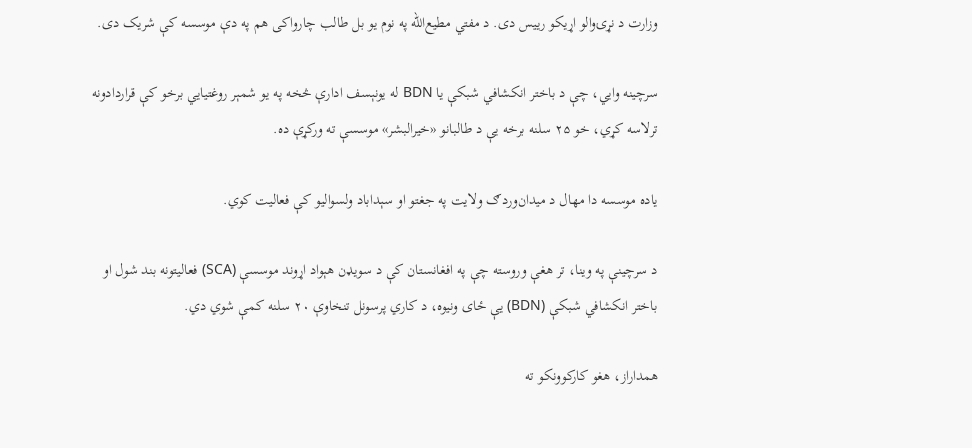وزارت د نړۍوالو اړیکو رییس دی. د مفتي مطیع‌الله په نوم یو بل طالب چارواکی هم په دې موسسه کې شریک دی.

سرچینه وایي، چې د باختر انکشافي شبکې یا BDN له یونېسف ادارې څخه په یو شمېر روغتیايي برخو کې قراردادونه ترلاسه کړي، خو ۲۵ سلنه برخه یې د طالبانو «خیرالبشر» موسسې ته ورکړې ده.

یاده موسسه دا مهال د میدان‌وردګ ولایت په جغتو او سېداباد ولسوالیو کې فعالیت کوي.

د سرچینې په وینا، تر هغې وروسته چې په افغانستان کې د سویډن هېواد اړوند موسسې (SCA) فعالیتونه بند شول او باختر انکشافي شبکې (BDN) یې ځای ونیوه، د کاري پرسونل تنخاوې ۲۰ سلنه کمې شوي دي.

همداراز، هغو کارکوونکو ته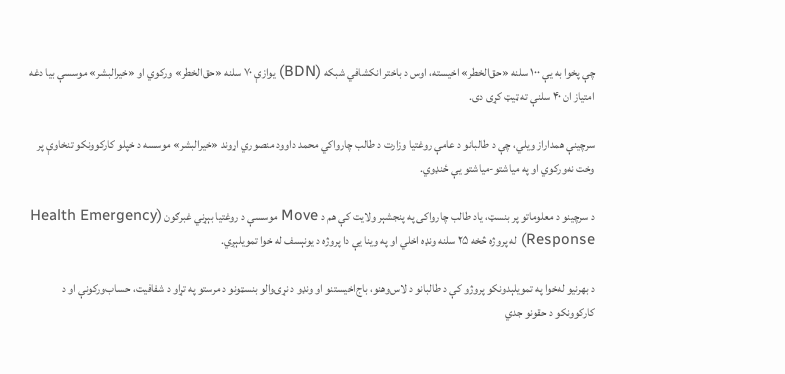چې پخوا به یې ۱۰۰ سلنه «حق‌الخطر» اخیسته، اوس د باختر انکشافي شبکه (BDN) یوازې ۷۰ سلنه «حق‌الخطر» ورکوي او «خیرالبشر» موسسې بیا دغه امتیاز ان ۴۰ سلنې ته ټيټ کړی دی.

سرچینې همداراز ویلي، چې د طالبانو د عامې روغتیا وزارت د طالب چارواکي محمد داوود منصوري اړوند «خیرالبشر» موسسه د خپلو کارکوونکو تنخاوې پر وخت نه‌ورکوي او په میاشتو-میاشتو یې ځنډوي.

د سرچینو د معلوماتو پر بنسټ، یاد طالب چارواکی په پنجشېر ولایت کې هم د Move موسسې د روغتیا بېړني غبرګون (Health Emergency Response) له پروژه څخه ۲۵ سلنه ونډه اخلي او په وینا یې دا پروژه د یونېسف له خوا تمویلېږي.

د بهرنیو له‌خوا په تمویلېدونکو پروژو کې د طالبانو د لاس‌وهنو، باج‌اخیستنو او ونډو د نړۍوالو بنسټونو د مرستو په تړاو د شفافیت، حساب‌ورکونې او د کارکوونکو د حقونو جدي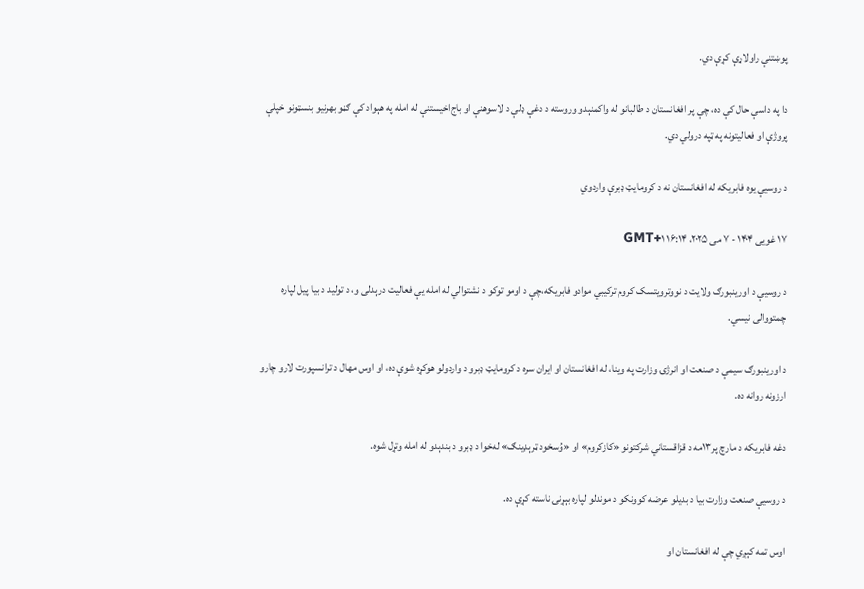پوښتنې راولاړې کړې دي.

دا په داسې حال کې ده، چې پر افغانستان د طالبانو له واکمنېدو وروسته د دغې ډلې د لاسوهنې او باج‌اخیستنې له امله په هېواد کې ګڼو بهرنیو بنسټونو خپلې پروژې او فعالیتونه په ټپه درولي دي.

د روسیې یوه فابریکه له افغانستان نه د کرومایټ ډبرې واردوي

۱۷ غویی ۱۴۰۴ - ۷ می ۲۰۲۵، ۱۶:۱۴ GMT+۱

د روسیې د اورینبورګ ولایت د نووترویتسک کروم ترکیبي موادو فابریکه،چې د اومو توکو د نشتوالي له امله یې فعالیت درېدلی و، د تولید د بیا پیل لپاره چمتووالی نیسي.

د اورینبورګ سیمې د صنعت او انرژۍ وزارت په وینا، له افغانستان او ایران سره د کرومایټ ډبرو د واردولو هوکړه شوې ده، او اوس مهال د ترانسپورت لارو چارو ارزونه روانه ده.

دغه فابریکه د مارچ پر۱۳مه د قزاقستاني شرکتونو «کازکروم» او «وُسخود ټرېډینګ» له‌خوا د ډبرو د بندېدو له امله وتړل شوه.

د روسیې صنعت وزارت بیا د بدیلو عرضه کوونکو د موندلو لپاره بېړنۍ ناسته کړې ده.

اوس تمه کېږي چې له افغانستان او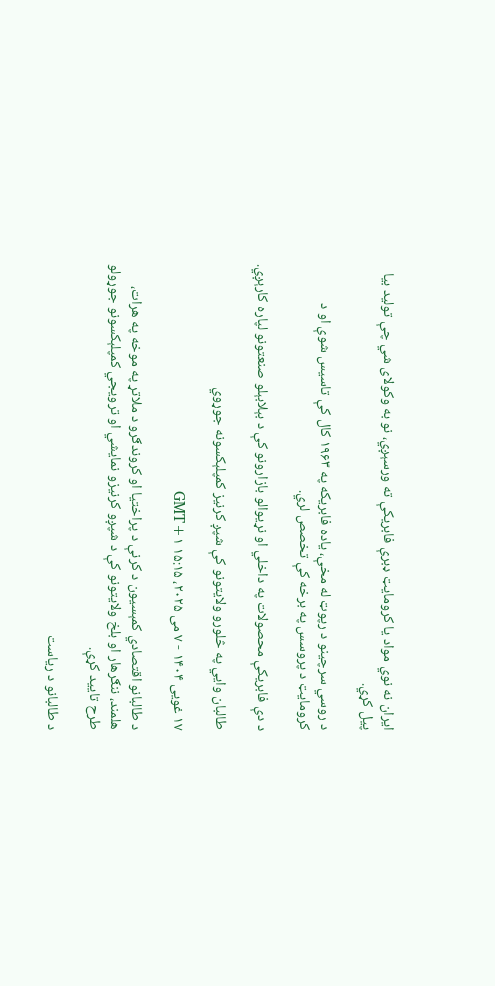ایران نه نوي مواد یا کرومایټ ډبرې فابریکې ته ورسېږي، نو به وکولای شي چې تولید بیا پیل کړي.

د روسي سرچینو د رپوټ له مخې، یاده فابریکه په ۱۹۶۳ کال کې تاسیس شوې او د کرومایټ د پروسس په برخه کې تخصص لري.

د دې فابریکې محصولات په داخلي او نړیوالو بازارونو کې د بېلابېلو صنعتونو لپاره کارېږي.

طالبان وايي په څلورو ولایتونو کې شپږ کرنیز کمپلېکسونه جوړوي

۱۷ غویی ۱۴۰۴ - ۷ می ۲۰۲۵، ۱۵:۱۵ GMT+۱

د طالبانو اقتصادي کمېسیون د کرنې د‌ پراختیا او کروندګرو د ملاتړ په موخه په هرات، هلمند، ننګرهار او بلخ ولایتونو کې د شپږو کرنیزو نمایشي او ترویجي کمپلېکسونو جوړولو طرح تایید کړې.

د طالبانو د ریاست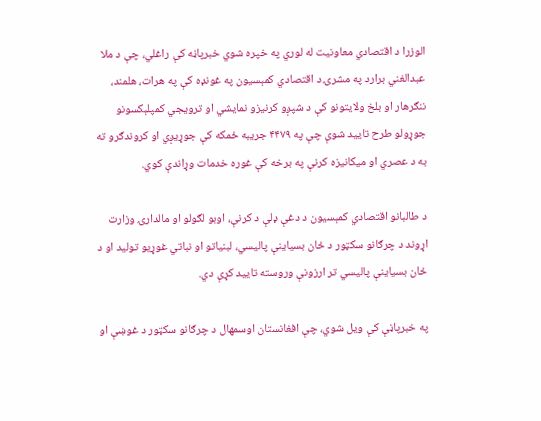الوزرا د اقتصادي معاونیت له لوري په خپره شوي خبرپاڼه کې راغلي، چې د ملا عبدالغني برارد په مشرۍ د اقتصادي کمېسیون په غونډه کې په هرات، هلمند، ننګرهار او بلخ ولایتونو کې د شپږو کرنیزو نمایشي او ترویجي کمپلېکسونو جوړولو طرح تایید شوې چې په ۴۴۷۹ جریبه ځمکه کې جوړیږي او کروندګرو ته به د عصري او میکانیزه کرنې په برخه کې غوره خدمات وړاندې کوي.

د طالبانو اقتصادي کمېسیون د دغې ډلې د کرنې، اوبو لګولو او مالدارۍ وزارت اړوند د چرګانو سکټور د ځان بسیاینې پالیسي، لبنیاتو او نباتي غوړیو تولید او د ځان بسیاینې پالیسي تر ارزونې وروسته تایید کړې دي.

په خبرپاڼې کې ویل شوي، چې افغانستان اوسمهال د چرګانو سکټور د غوښې او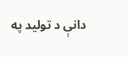دانې د تولید په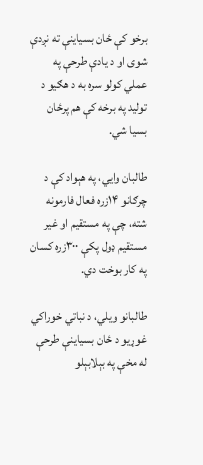برخو کې ځان بسیاینې ته نږدې شوی او د یادې طرحې په عملي کولو سره به د هګیو د تولید په برخه کې هم پرځان بسیا شي.

طالبان وايي، په هېواد کې د چرګانو ۱۴زره فعال فارمونه شته، چې په مستقیم او غیر مستقیم ډول پکې ۳۰۰زره کسان په کار بوخت دي.

طالبانو ویلي، د نباتي خوراکي غوړیو د ځان بسیاینې طرحې له مخې په بېلابېلو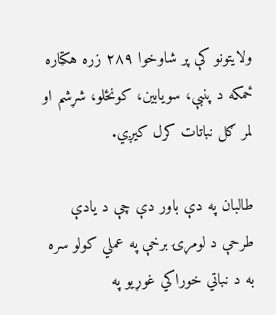ولایتونو کې پر شاوخوا ۲۸۹ زره هکټاره ځمکه د پنبې، سویابین، کونځلو، شړشم او لمر ګل نباتات کرل کیږي.

طالبان په دې باور دې چې د یادې طرحې د لومړۍ برخې په عملي کولو سره به د نباتي خوراکي غوړیو په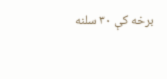برخه کې ۳۰ سلنه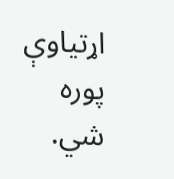اړتیاوې پوره شي.